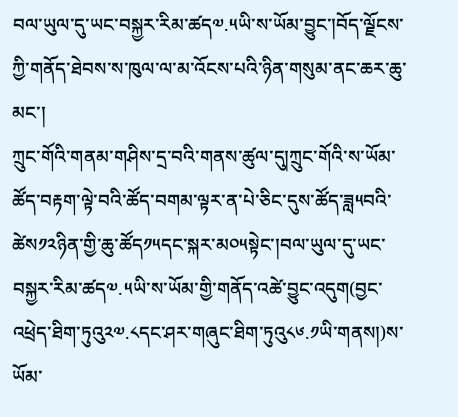བལ་ཡུལ་དུ་ཡང་བསྐྱར་རིམ་ཚད༧.༥ཡི་ས་ཡོམ་བྱུང་།བོད་ལྗོངས་ཀྱི་གནོད་ཐེབས་ས་ཁུལ་ལ་མ་འོངས་པའི་ཉིན་གསུམ་ནང་ཆར་ཆུ་མང་།
ཀྲུང་གོའི་གནམ་གཤིས་དྲ་བའི་གནས་ཚུལ་དུ།ཀྲུང་གོའི་ས་ཡོམ་ཚོད་བརྟག་ལྟེ་བའི་ཚོད་བགམ་ལྟར་ན་པེ་ཅིང་དུས་ཚོད་ཟླ༥བའི་ཚེས༡༢ཉིན་གྱི་ཆུ་ཚོད༡༥དང་སྐར་མ༠༥སྟེང་།བལ་ཡུལ་དུ་ཡང་བསྐྱར་རིམ་ཚད༧.༥ཡི་ས་ཡོམ་གྱི་གནོད་འཚེ་བྱུང་འདུག(བྱང་འཕྲེད་ཐིག་ཏུའུ༢༧.༨དང་ཤར་གཞུང་ཐིག་ཏུའུ༨༦.༡ཡི་གནས།)ས་ཡོམ་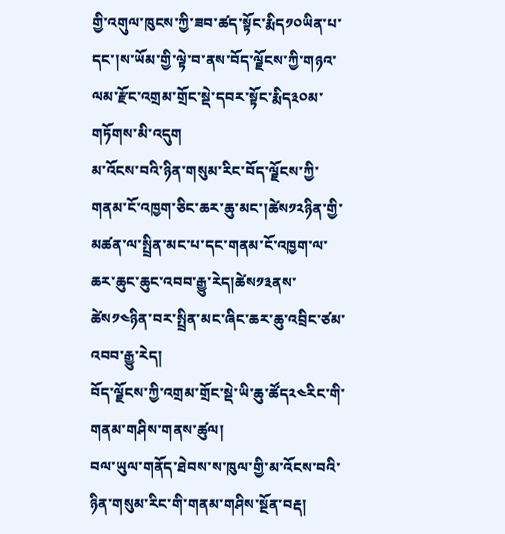གྱི་འགུལ་ཁུངས་ཀྱི་ཟབ་ཚད་སྟོང་རྨིད༡༠ཡིན་པ་དང་།ས་ཡོམ་གྱི་ལྟེ་བ་ནས་བོད་ལྗོངས་ཀྱི་གཉའ་ལམ་རྫོང་འགྲམ་གྲོང་སྡེ་དབར་སྟོང་རྨིད༣༠མ་གཏོགས་མི་འདུག
མ་འོངས་བའི་ཉིན་གསུམ་རིང་བོད་ལྗོངས་ཀྱི་གནམ་ངོ་འཁྱག་ཅིང་ཆར་ཆུ་མང་།ཚེས༡༢ཉིན་གྱི་མཚན་ལ་སྤྲིན་མང་པ་དང་གནམ་ངོ་འཁྱག་ལ་ཆར་ཆུང་ཆུང་འབབ་རྒྱུ་རེད།ཚེས༡༣ནས་ཚེས༡༤ཉིན་བར་སྤྲིན་མང་ཞིང་ཆར་ཆུ་འབྲིང་ཙམ་འབབ་རྒྱུ་རེད།
བོད་ལྗོངས་ཀྱི་འགྲམ་གྲོང་སྡེ་ཡི་ཆུ་ཚོད༢༤རིང་གི་གནམ་གཤིས་གནས་ཚུལ།
བལ་ཡུལ་གནོད་ཐེབས་ས་ཁུལ་གྱི་མ་འོངས་བའི་ཉིན་གསུམ་རིང་གི་གནམ་གཤིས་སྔོན་བརྡ།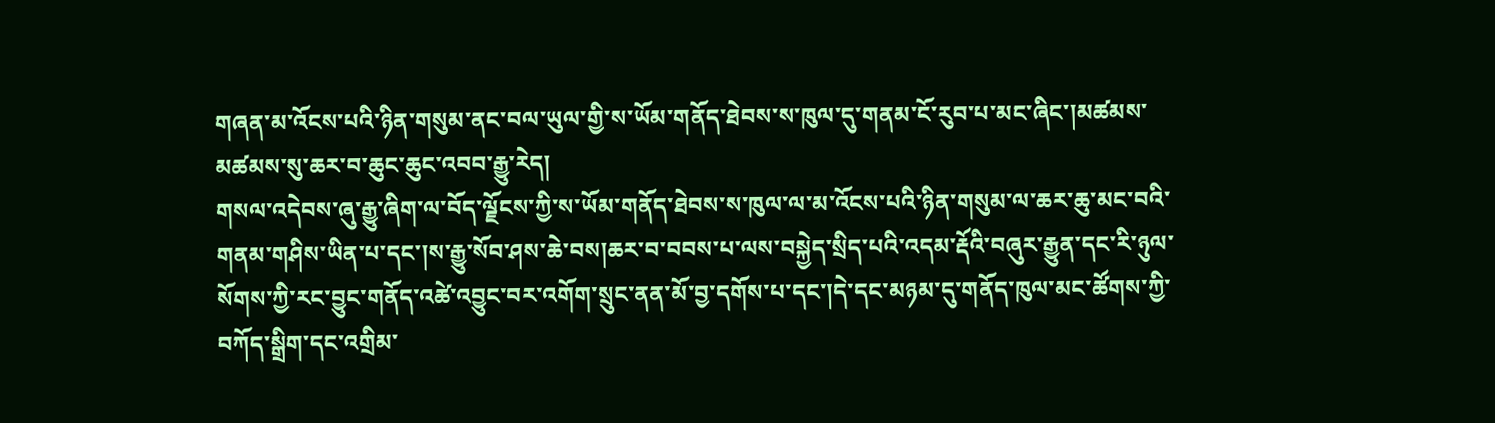གཞན་མ་འོངས་པའི་ཉིན་གསུམ་ནང་བལ་ཡུལ་གྱི་ས་ཡོམ་གནོད་ཐེབས་ས་ཁུལ་དུ་གནམ་ངོ་རུབ་པ་མང་ཞིང་།མཚམས་མཚམས་སུ་ཆར་བ་ཆུང་ཆུང་འབབ་རྒྱུ་རེད།
གསལ་འདེབས་ཞུ་རྒྱུ་ཞིག་ལ་བོད་ལྗོངས་ཀྱི་ས་ཡོམ་གནོད་ཐེབས་ས་ཁུལ་ལ་མ་འོངས་པའི་ཉིན་གསུམ་ལ་ཆར་ཆུ་མང་བའི་གནམ་གཤིས་ཡིན་པ་དང་།ས་རྒྱུ་སོབ་ཤས་ཆེ་བས།ཆར་བ་བབས་པ་ལས་བསྐྱེད་སྲིད་པའི་འདམ་རྡོའི་བཞུར་རྒྱུན་དང་རི་ཉུལ་སོགས་ཀྱི་རང་བྱུང་གནོད་འཚེ་འབྱུང་བར་འགོག་སྲུང་ནན་མོ་བྱ་དགོས་པ་དང་།དེ་དང་མཉམ་དུ་གནོད་ཁུལ་མང་ཚོགས་ཀྱི་བཀོད་སྒྲིག་དང་འགྲིམ་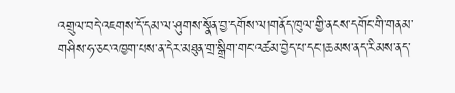འགྲུལ་བདེ་འཇགས་དོ་དམ་ལ་ཤུགས་སྣོན་བྱ་དགོས་ལ།གནོད་ཁུལ་གྱི་ནངས་དགོང་གི་གནམ་གཤིས་ཧ་ཅང་འཁྱག་པས་ན་དེར་མཐུན་གྲ་སྒྲིག་གང་འཚམ་བྱེད་པ་དང་།ཆམས་ནད་རིམས་ནད་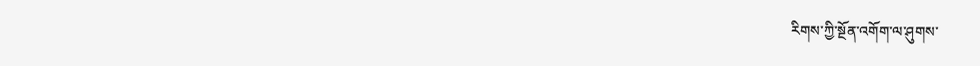རིགས་ཀྱི་སྔོན་འགོག་ལ་ཤུགས་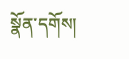སྣོན་དགོས།